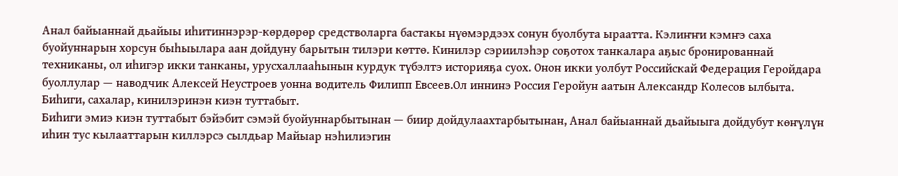Анал байыаннай дьайыы иһитиннэрэр-көрдөрөр средстволарга бастакы нүөмэрдээх сонун буолбута ыраатта. Кэлиҥҥи кэмҥэ саха буойуннарын хорсун быһыылара аан дойдуну барытын тилэри көттө. Кинилэр сэриилэһэр соҕотох танкалара аҕыс бронированнай техниканы, ол иһигэр икки танканы, урусхаллааһынын курдук түбэлтэ историяҕа суох. Онон икки уолбут Российскай Федерация Геройдара буоллулар — наводчик Алексей Неустроев уонна водитель Филипп Евсеев.Ол иннинэ Россия Геройун аатын Александр Колесов ылбыта. Биһиги, сахалар, кинилэринэн киэн туттабыт.
Биһиги эмиэ киэн туттабыт бэйэбит сэмэй буойуннарбытынан — биир дойдулаахтарбытынан, Анал байыаннай дьайыыга дойдубут көҥүлүн иһин тус кылааттарын киллэрсэ сылдьар Майыар нэһилиэгин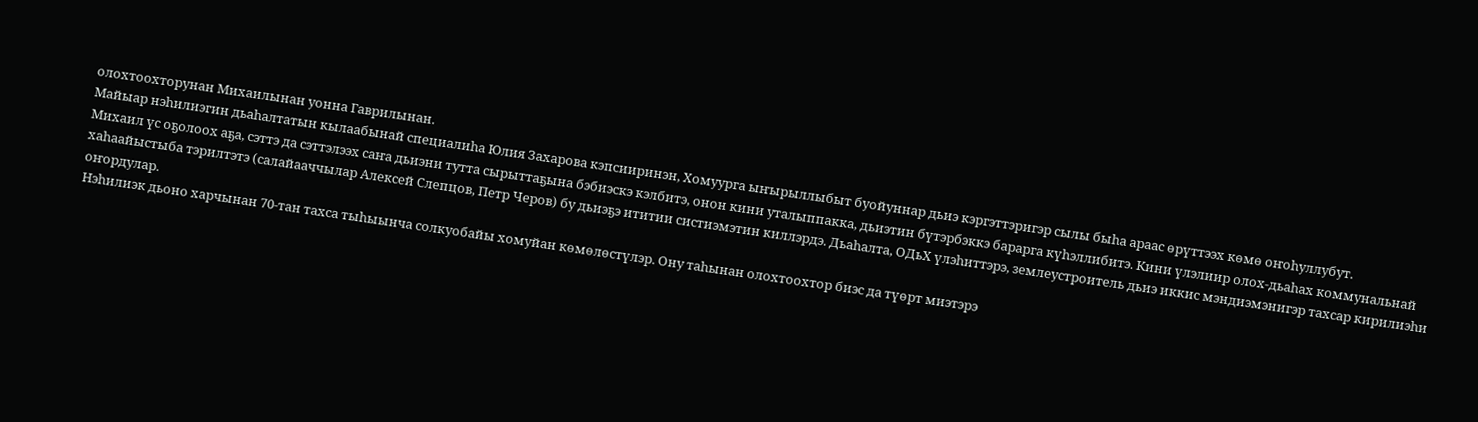олохтоохторунан Михаилынан уонна Гаврилынан.
Майыар нэһилиэгин дьаһалтатын кылаабынай специалиһа Юлия Захарова кэпсииринэн, Хомуурга ыҥырыллыбыт буойуннар дьиэ кэргэттэригэр сылы быһа араас өрүттээх көмө оҥоһуллубут.
Михаил үс оҕолоох аҕа, сэттэ да сэттэлээх саҥа дьиэни тутта сырыттаҕына бэбиэскэ кэлбитэ, онон кини уталыппакка, дьиэтин бүтэрбэккэ барарга күһэллибитэ. Кини үлэлиир олох-дьаһах коммунальнай хаһаайыстыба тэрилтэтэ (салайааччылар Алексей Слепцов, Петр Черов) бу дьиэҕэ ититии систиэмэтин киллэрдэ. Дьаһалта, ОДьХ үлэһиттэрэ, землеустроитель дьиэ иккис мэндиэмэнигэр тахсар кирилиэһи оҥордулар.
Нэһилиэк дьоно харчынан 70-тан тахса тыһыынча солкуобайы хомуйан көмөлөстүлэр. Ону таһынан олохтоохтор биэс да түөрт миэтэрэ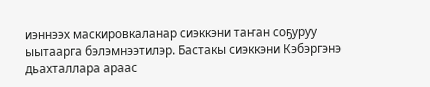иэннээх маскировкаланар сиэккэни таҥан соҕуруу ыытаарга бэлэмнээтилэр. Бастакы сиэккэни Кэбэргэнэ дьахталлара араас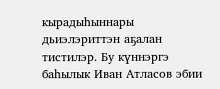кырадыһыннары дьиэлэриттэн аҕалан тистилэр. Бу күннэргэ баһылык Иван Атласов эбии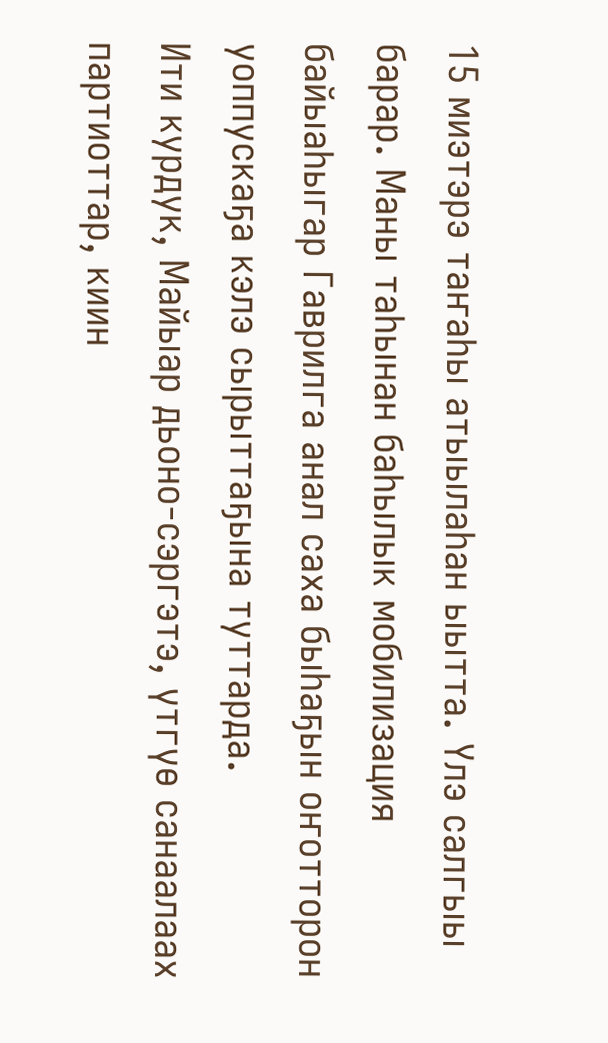15 миэтэрэ таҥаһы атыылаһан ыытта. Үлэ салгыы барар. Маны таһынан баһылык мобилизация байыаһыгар Гаврилга анал саха быһаҕын оҥотторон уоппускаҕа кэлэ сырыттаҕына туттарда.
Ити курдук, Майыар дьоно-сэргэтэ, үтгүө санаалаах партиоттар, киин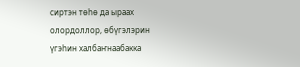сиртэн төһө да ыраах олордоллор, өбүгэлэрин үгэһин халбаҥнаабакка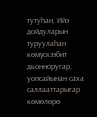тутуһан, Ийэ дойдуларын туруулаһан көмүскээбит дьонноругар, уопсайынан саха саллааттарыгар көмөлөрө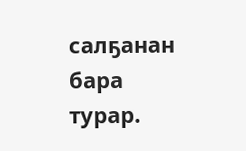салҕанан бара турар.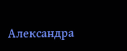Александра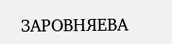ЗАРОВНЯЕВА